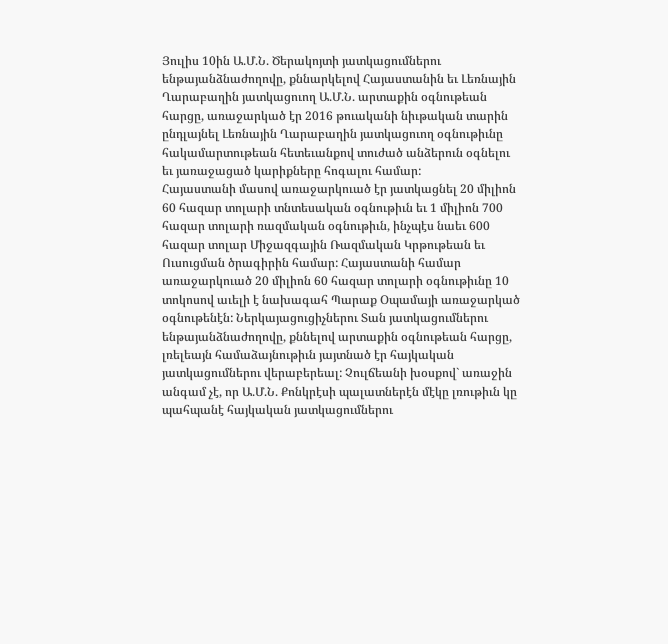Յուլիս 10ին Ա.Մ.Ն. Ծերակոյտի յատկացումներու ենթայանձնաժողովը, քննարկելով Հայաստանին եւ Լեռնային Ղարաբաղին յատկացուող Ա.Մ.Ն. արտաքին օգնութեան հարցը, առաջարկած էր 2016 թուականի նիւթական տարին ընդլայնել Լեռնային Ղարաբաղին յատկացուող օգնութիւնը հակամարտութեան հետեւանքով տուժած անձերուն օգնելու եւ յառաջացած կարիքները հոգալու համար:
Հայաստանի մասով առաջարկուած էր յատկացնել 20 միլիոն 60 հազար տոլարի տնտեսական օգնութիւն եւ 1 միլիոն 700 հազար տոլարի ռազմական օգնութիւն, ինչպէս նաեւ 600 հազար տոլար Միջազգային Ռազմական Կրթութեան եւ Ուսուցման ծրագիրին համար: Հայաստանի համար առաջարկուած 20 միլիոն 60 հազար տոլարի օգնութիւնը 10 տոկոսով աւելի է նախագահ Պարաք Օպամայի առաջարկած օգնութենէն: Ներկայացուցիչներու Տան յատկացումներու ենթայանձնաժողովը, քննելով արտաքին օգնութեան հարցը, լռելեայն համաձայնութիւն յայտնած էր հայկական յատկացումներու վերաբերեալ: Չուլճեանի խօսքով` առաջին անգամ չէ, որ Ա.Մ.Ն. Քոնկրէսի պալատներէն մէկը լռութիւն կը պահպանէ հայկական յատկացումներու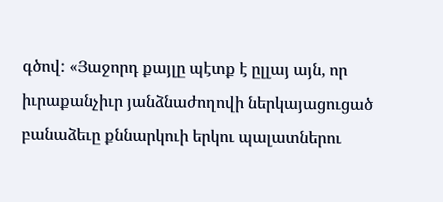գծով: «Յաջորդ քայլը պէտք է ըլլայ այն, որ իւրաքանչիւր յանձնաժողովի ներկայացուցած բանաձեւը քննարկուի երկու պալատներու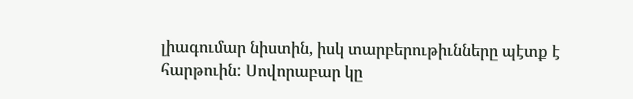լիագումար նիստին, իսկ տարբերութիւնները պէտք է հարթուին: Սովորաբար կը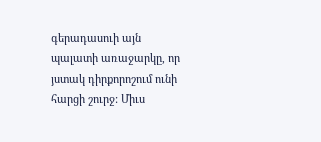գերադասուի այն պալատի առաջարկը, որ յստակ դիրքորոշում ունի հարցի շուրջ: Միւս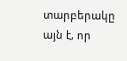տարբերակը այն է, որ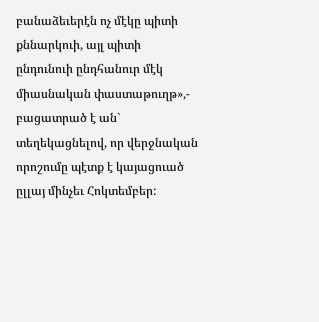բանաձեւերէն ոչ մէկը պիտի քննարկուի, այլ պիտի ընդունուի ընդհանուր մէկ միասնական փաստաթուղթ»,- բացատրած է ան` տեղեկացնելով, որ վերջնական որոշումը պէտք է կայացուած ըլլայ մինչեւ Հոկտեմբեր: